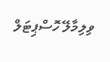ވިލިމާލޭ ހޮސްޕިޓަލް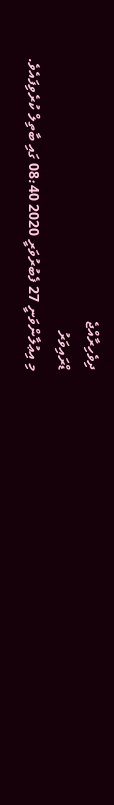ދިވެހިރާއްޖެ
ޑްރައިވަރު
މި އިޢުލާންވަނީ 27 ފެބުރުވަރީ 2020 08:40 ގައި ބާތިލް ކުރެވިފައެވެ.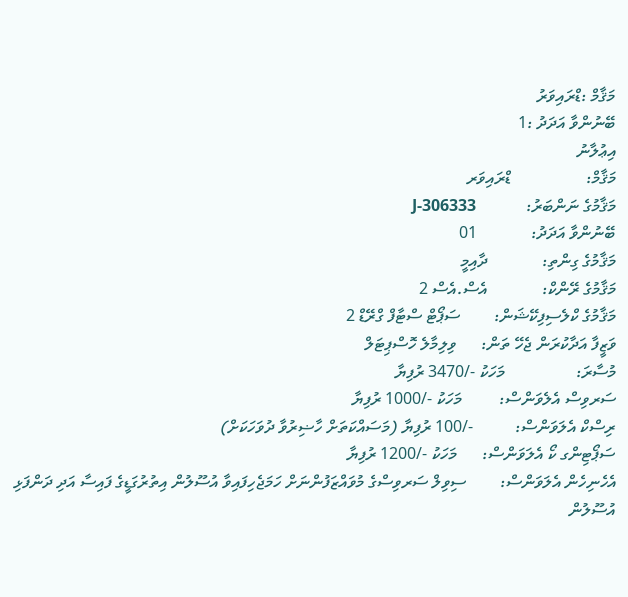މަޤާމް :ޑްރައިވަރު
ބޭނުންވާ އަދަދު :1
އިޢުލާނު
މަޤާމް:                  ޑްރައިވަރ
މަޤާމުގެ ނަންބަރު:            J-306333
ބޭނުންވާ އަދަދު:             01
މަޤާމުގެ ގިންތި:             ދާއިމީ
މަޤާމުގެ ރޭންކް:             އެސް.އެސް 2
މަޤާމުގެ ކްލެސިފިކޭޝަން:        ސަޕޯޓް ސްޓާފް ގްރޭޑް 2
ވަޒީފާ އަދާކުރަން ޖެހޭ ތަން:      ވިލިމާލެ ހޮސްޕިޓަލް
މުސާރަ:                 މަހަކު -/3470 ރުފިޔާ
ސަރވިސް އެލެވަންސް:         މަހަކު -/1000 ރުފިޔާ
ރިސްކް އެލަވަންސް:          -/100 ރުފިޔާ (މަސައްކަތަށް ހާޟިރުވާ ދުވަހަކަށް)
ސަޕޯޓިންގ ކޯ އެލަވަންސް:      މަހަކު -/1200 ރުފިޔާ
އެހެނިހެން އެލަވަންސް:        ސިވިލް ސަރވިސްގެ މުވައްޒަފުންނަށް ހަމަޖެހިފައިވާ އުސޫލުން އިތުރުގަޑީގެ ފައިސާ އަދި ދަންފަޅި އުސޫލުން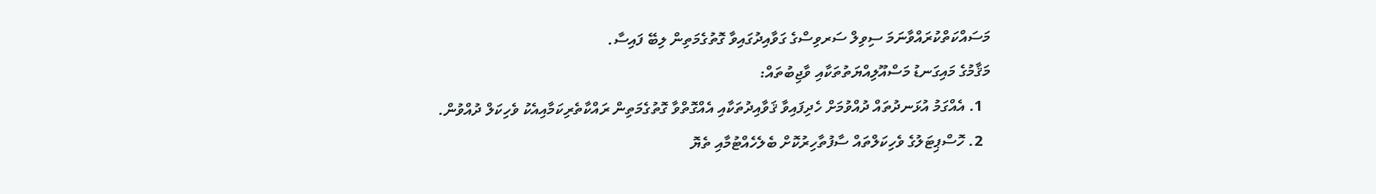މަސައްކަތްކުރައްވާނަމަ ސިވިލް ސަރވިސްގެ ގަވާއިދުގައިވާ ގޮތުގެމަތިން ލިބޭ ފައިސާ.
މަޤާމުގެ މައިގަނޑު މަސްއޫލިއްޔަތުތަކާއި ވާޖިބުތައް:
  1. އެއްގަމު އުޅަނދުތައް ދުއްވުމަށް ހެދިފައިވާ ޤަވާއިދުތަކާއި އެއްގޮތްވާ ގޮތުގެމަތިން ރައްކާތެރިކަމާއިއެކު ވެހިކަލް ދުއްވުން.
  2. ހޮސްޕިޓަލުގެ ވެހިކަލްތައް ސާފުތާހިރުކޮށް ބެލެހެއްޓުމާއި ތެޔޮ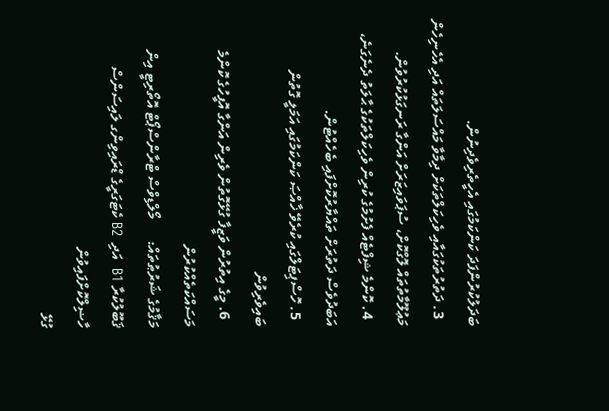ބަދަލުކުރުންފަދަ ކަންކަމުގައި އެހީތެރިވެދިނުން.
  3. ދަތުރުތަކުގައާއި ވެހިކަލްތަކަށް ދިމާވާ މައްސަލަތައް އަދި އެހެނިހެން މަޢުލޫމާތުތައް ލޮގްކޮށް، ސުޕަވައިޒަރަށް އަންގާ ރަނގަޅުކުރުވުން.
  4. ކޮންމެ ޝިފްޓެއް ފެށުމުގެ ކުރިން ވެހިކަލްތަކުގެ ޙާލަތު ދެނެގަނެ، އަބަދުވެސް ދަތުރަށް ތައްޔާރުކޮށްފައި ބެހެއްޓުން.
  5. ހޮސްޕިޓަލްގައި ކުރެވޭ ޚާއްޞަ ކަންކަމުގައި އަމަލީ ގޮތުން ބައިވެރިވުން
  6. މީގެ އިތުރުން ވަޒީފާ ގުޅޭގޮތުން ވެރިން އަންގާ އޮފީހުގެ ކޮންމެ މަސައްކަތެއްކުރުން
މަޤާމުގެ ޝަރުޠުތައް:      މޯލްޑިވްސް ޓްރާންސްޕޯޓް އޮތޯރިޓީ އިން ޤަބޫލުކުރާ B1  އަދި  B2 ކެޓަގަރީގެ ޑްރައިވިންގ ލައިސަންސް ހާޟިލްކޮށްފައިވުން
ގުޅޭ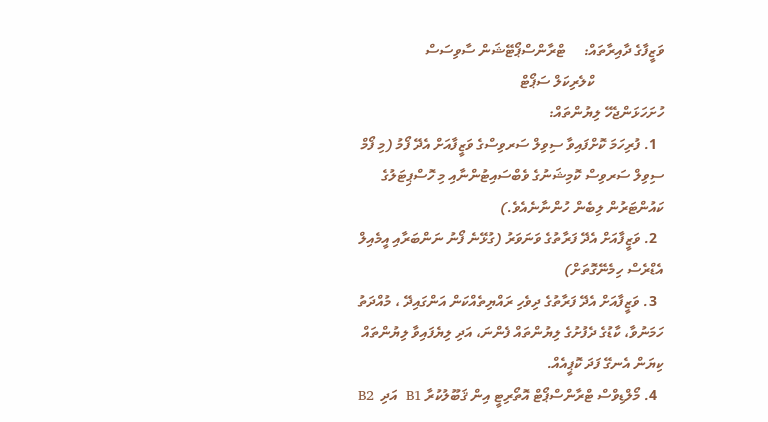ވަޒީފާގެ ދާއިރާތައް:     ޓްރާންސްޕޯޓޭޝަން ސާވިސަސް
                   ކްލެރިކަލް ސަޕޯޓް
ހުށަހަޅަންޖެހޭ ލިޔުންތައް:
  1. ފުރިހަމަ ކޮށްފައިވާ ސިވިލް ސަރވިސްގެ ވަޒީފާއަށް އެދޭ ފޯމު (މި ފޯމް ސިވިލް ސަރވިސް ކޮމިޝަނުގެ ވެބްސައިޓުންނާއި މި ހޮސްޕިޓަލުގެ ކައުންޓަރުން ލިބެން ހުންނާނެއެވެ.)
  2. ވަޒީފާއަށް އެދޭ ފަރާތުގެ ވަނަވަރު (ގުޅޭނެ ފޯނު ނަންބަރާއި އީމެއިލް އެޑްރެސް ހިމެނޭގޮތަށް)
  3. ވަޒީފާއަށް އެދޭ ފަރާތުގެ ދިވެހި ރައްޔިތެއްކަން އަންގައިދޭ ، މުއްދަތު ހަމަނުވާ، ކާޑުގެ ދެފުށުގެ ލިޔުންތައް ފެންނަ، އަދި ލިޔެފައިވާ ލިޔުންތައް ކިޔަން އެނގޭ ފަދަ ކޮޕީއެއް.
  4. މޯލްޑިވްސް ޓްރާންސްޕޯޓް އޮތޯރިޓީ އިން ޤަބޫލުކުރާ B1  އަދި  B2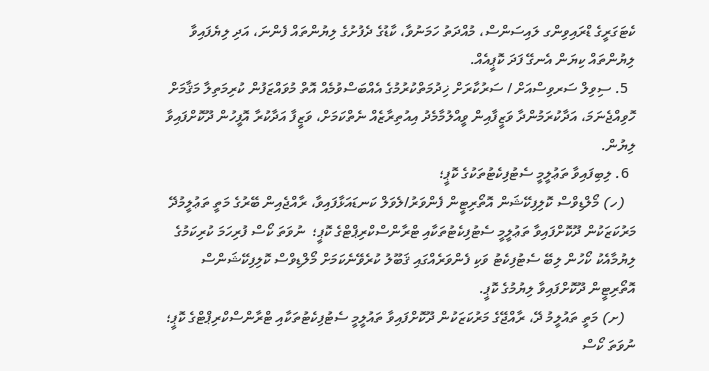ކެޓަގަރީގެ ޑްރައިވިންގ ލައިސަންސް، މުއްދަތު ހަމަނުވާ، ކާޑުގެ ދެފުށުގެ ލިޔުންތައް ފެންނަ، އަދި ލިޔެފައިވާ ލިޔުންތައް ކިޔަން އެނގޭ ފަދަ ކޮޕީއެއް.
  5. ސިވިލް ސަރވިސްއަށް / ސަރުކާރަށް ޚިދުމަތްކުރުމުގެ އެއްބަސްވުމެއް އޮތް މުވައްޒަފުން ކުރިމަތިލާ މަޤާމަށް ހޮވިއްޖެނަމަ، އަދާކުރަމުންދާ ވަޒީފާއިން ވީއްލުމާމެދު އިއުތިރާޒެއް ނެތްކަމަށް، ވަޒީފާ އަދާކުރާ އޮފީހުން ދޫކޮށްފައިވާ ލިޔުން.
  6. ލިބިފައިވާ ތަޢުލީމީ ސެޓުފިކެޓުތަކުގެ ކޮޕީ؛
   (ހ) މޯލްޑިވްސް ކޮލިފިކޭޝަން އޮތޯރިޓީން ފެންވަރު/ލެވަލް ކަނޑައަޅާފައިވާ، ރާއްޖެއިން ބޭރުގެ މަތީ ތަޢުލީމުދޭ މަރުކަޒަކުން ދޫކޮށްފައިވާ ތަޢުލީމީ ސެޓުފިކެޓުތަކާއި ޓްރާންސްކްރިޕްޓްގެ ކޮޕީ؛  ނުވަތަ ކޯސް ފުރިހަމަ ކުރިކަމުގެ ލިޔުމާއެކު ކޯހުން ލިބޭ ސެޓުފިކެޓު ވަކި ފެންވަރެއްގައި ޤަބޫލު ކުރެވޭނެކަމަށް މޯލްޑިވްސް ކޮލިފިކޭޝަންސް އޮތޯރިޓީން ދޫކޮށްފައިވާ ލިޔުމުގެ ކޮޕީ.
   (ށ) މަތީ ތައުލީމު ދޭ، ރާއްޖޭގެ މަރުކަޒަކުން ދޫކޮށްފައިވާ ތައުލީމީ ސެޓުފިކެޓުތަކާއި ޓްރާންސްކްރިޕްޓްގެ ކޮޕީ؛ ނުވަތަ ކޯސް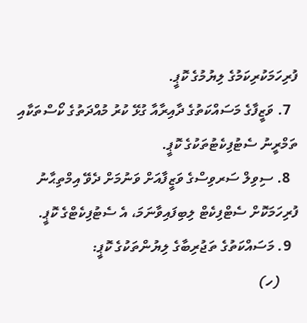ފުރިހަމަކުރިކަމުގެ ލިޔުމުގެ ކޮޕީ.
  7. ވަޒީފާގެ މަސައްކަތުގެ ދާއިރާއާ ގުޅޭ ކުރު މުއްދަތުގެ ކޯސްތަކާއި ތަމްރީނު ސެޓުފިކެޓުތަކުގެ ކޮޕީ.
  8. ސިވިލް ސަރވިސްގެ ވަޒީފާއަށް ވަނުމަށް ދެވޭ އިމްތިޙާނު ފުރިހަމަކޮށް ސެޓްފިކެޓް ލިބިފައިވާނަމަ، އެ ސެޓުފިކެޓްގެ ކޮޕީ.
  9. މަސައްކަތުގެ ތަޖުރިބާގެ ލިޔުންތަކުގެ ކޮޕީ:
     (ހ)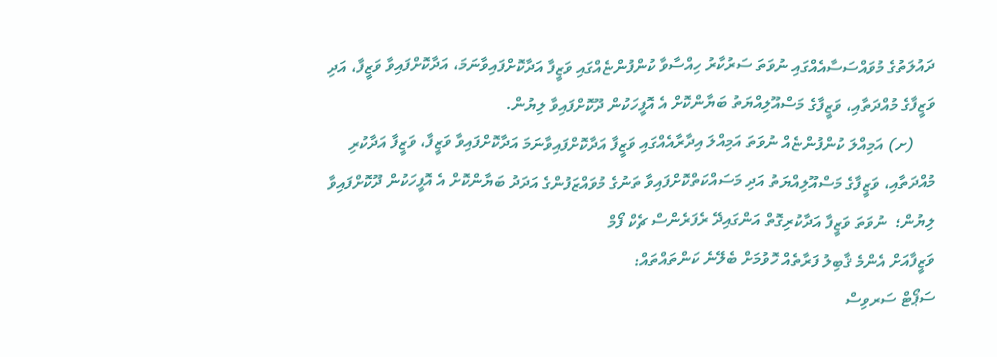ދައުލަތުގެ މުވައްސަސާއެއްގައި ނުވަތަ ސަރުކާރު ހިއްސާވާ ކުންފުންޏެއްގައި ވަޒީފާ އަދާކޮށްފައިވާނަމަ، އަދާކޮށްފައިވާ ވަޒީފާ، އަދި ވަޒީފާގެ މުއްދަތާއި، ވަޒީފާގެ މަސްއޫލިއްޔަތު ބަޔާންކޮށް އެ އޮފީހަކުން ދޫކޮށްފައިވާ ލިޔުން.
     (ށ) އަމިއްލަ ކުންފުންޏެއް ނުވަތަ އަމިއްލަ އިދާރާއެއްގައި ވަޒީފާ އަދާކޮށްފައިވާނަމަ އަދާކޮށްފައިވާ ވަޒީފާ، ވަޒީފާ އަދާކުރި މުއްދަތާއި، ވަޒީފާގެ މަސްއޫލިއްޔަތު އަދި މަސައްކަތްކޮށްފައިވާ ތަނުގެ މުވައްޒަފުންގެ އަދަދު ބަޔާންކޮށް އެ އޮފީހަކުން ދޫކޮށްފައިވާ ލިޔުން؛  ނުވަތަ ވަޒީފާ އަދާކުރިގޮތް އަންގައިދޭ ރެފަރެންސް ޗެކް ފޯމް
ވަޒީފާއަށް އެންމެ ޤާބިލު ފަރާތެއް ހޮވުމަށް ބެލޭނެ ކަންތައްތައް:
ސަޕޯޓް ސަރވިސް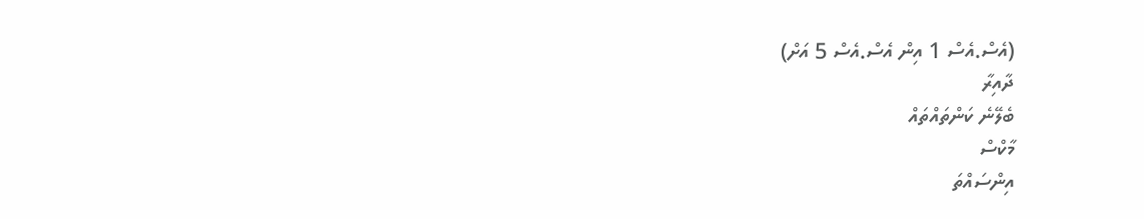(އެސް.އެސް 1 އިން އެސް.އެސް 5 އަށް)
ދާއިރާ
ބެލޭނެ ކަންތައްތައް
މާކްސް
އިންސައްތަ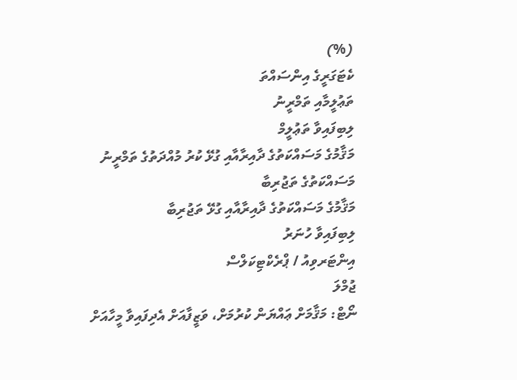(%)
ކެޓަގަރީގެ އިންސައްތަ
ތަޢުލީމާއި ތަމްރީނު
ލިބިފައިވާ ތަޢުލީމް
މަޤާމުގެ މަސައްކަތުގެ ދާއިރާއާއި ގުޅޭ ކުރު މުއްދަތުގެ ތަމްރީނު
މަސައްކަތުގެ ތަޖުރިބާ
މަޤާމުގެ މަސައްކަތުގެ ދާއިރާއާއި ގުޅޭ ތަޖުރިބާ
ލިބިފައިވާ ހުނަރު
އިންޓަރވިއު / ޕްރެކްޓިކަލްސް
ޖުމްލަ
ނޯޓް: މަޤާމަށް ޢައްޔަން ކުރުމަށް، ވަޒީފާއަށް އެދިފައިވާ މީހާއަށް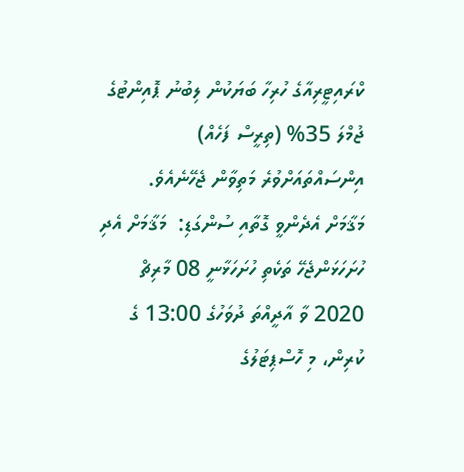ކްރައިޓީރިއާގެ ހުރިހާ ބަޔަކުން ލިބުނު ޕޮއިންޓުގެ ޖުމްލަ 35% (ތިރީސް ފަހެއް) އިންސައްތައަށްވުރެ މަތިވާން ޖެހޭނެއެވެ.
މަޤާމަށް އެދެންވީ ގޮތާއި ސުންގަޑި:  މަޤާމަށް އެދި ހުށަހަޅަންޖެހޭ ތަކެތި ހުށަހަޅާނީ 08 މާރިޗް 2020 ވާ އާދީއްތަ ދުވަހުގެ 13:00 ގެ ކުރިން، މި ހޮސްޕިޓަލުގެ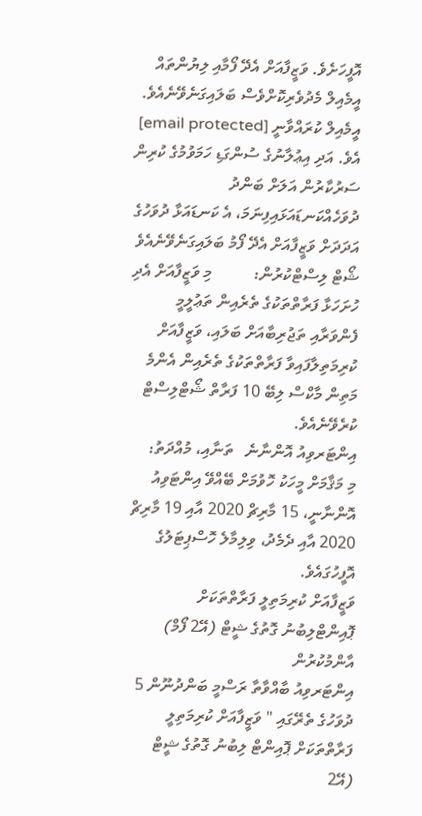އޮފީހަށެވެ. ވަޒީފާއަށް އެދޭ ފޯމާއި ލިޔުންތައް އީމެއިލް މެދުވެރިކޮށްވެސް ބަލައިގަނެވޭނެއެވެ. އީމެއިލް ކުރައްވާނީ [email protected] އެވެ. އަދި އިޢުލާނުގެ ސުންގަޑި ހަމަވުމުގެ ކުރިން ސަރުކާރުން އަލަށް ބަންދު ދުވަހެއްކަނޑައަޅައިފިނަމަ، އެ ކަނޑައަޅާ ދުވަހުގެ އަދަދަށް ވަޒީފާއަށް އެދޭ ފޯމު ބަލައިގަނެވޭނެއެވެ
ޝޯޓް ލިސްޓްކުރުން:          މި ވަޒީފާއަށް އެދި ހުށަހަޅާ ފަރާތްތަކުގެ ތެރެއިން ތަޢުލީމީ ފެންވަރާއި ތަޖުރިބާއަށް ބަލައި، ވަޒީފާއަށް ކުރިމަތިލާފައިވާ ފަރާތްތަކުގެ ތެރެއިން އެންމެ މަތިން މާކްސް ލިބޭ 10 ފަރާތް ޝޯޓްލިސްޓް ކުރެވޭނެއެވެ.
އިންޓަރވިއު އޮންނާނެ   ތަނާއި، މުއްދަތު:
މި މަޤާމަށް މީހަކު ހޮވުމަށް ބޭއްވޭ އިންޓަވިއު އޮންނާނީ، 15 މާރިޗް 2020 އާއި 19 މާރިޗް 2020 އާއި ދެމެދު، ވިލިމާލެ ހޮސްޕިޓަލުގެ އޮފީހުގައެވެ.
ވަޒީފާއަށް ކުރިމަތިލީ ފަރާތްތަކަށް ޕޮއިންޓްލިބުނު ގޮތުގެ ޝީޓް (އޭ2 ފޯމް) އާންމުކުރުން
އިންޓަރވިއު ބާއްވާތާ ރަސްމީ ބަންދުނޫން 5 ދުވަހުގެ ތެރޭގައި " ވަޒީފާއަށް ކުރިމަތިލީ ފަރާތްތަކަށް ޕޮއިންޓް ލިބުނު ގޮތުގެ ޝީޓް (އޭ2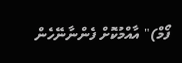ފޯމް)" އާއްމުކޮށް ފެންނާނޭހެން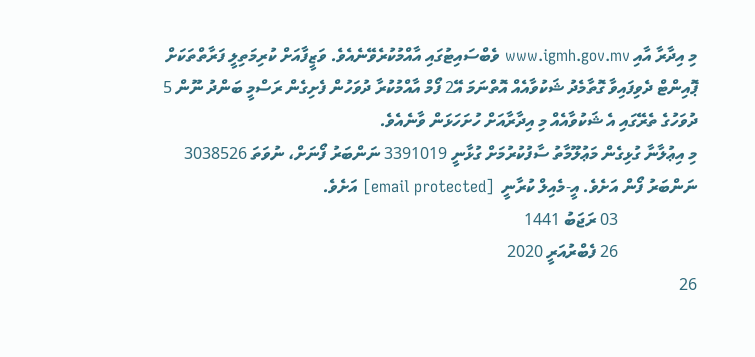މި އިދާރާ އާއި www.igmh.gov.mv ވެބްސައިޓުގައި އާއްމުކުރެވޭނެއެވެ. ވަޒީފާއަށް ކުރިމަތިލީ ފަރާތްތަކަށް ޕޮއިންޓް ދެވިފައިވާ ގޮތާމެދު ޝަކުވާއެއް އޮތްނަމަ އޭ2 ފޯމް އާއްމުކުރާ ދުވަހުން ފެށިގެން ރަސްމީ ބަންދު ނޫން 5 ދުވަހުގެ ތެރޭގައި އެ ޝަކުވާއެއް މި އިދާރާއަށް ހުށަހަޅަން ވާނެއެވެ.
މި އިޢުލާނާ ގުޅިގެން މަޢުލޫމާތު ސާފުކުރުމަށް ގުޅާނީ 3391019 ނަންބަރު ފޯނަށް، ނުވަތަ 3038526 ނަންބަރު ފޯން އަށެވެ. އީ-މެއިލް ކުރާނީ  [email protected] އަށެވެ.
                   03 ރަޖަބު 1441
                   26 ފެބްރުއަރީ 2020
26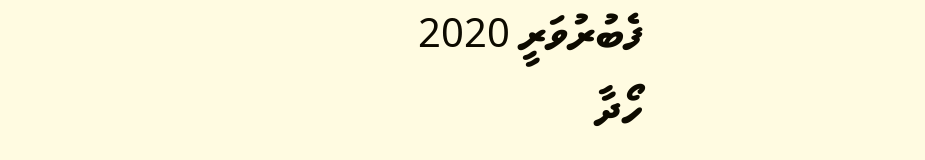ފެބުރުވަރީ 2020
ހޯދާ